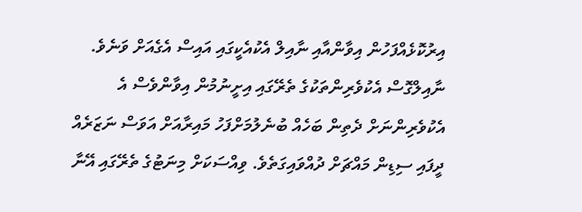އިރުކޮޅެއްފަހުން އިވާންއާއި ނާއިލް އެކުއެކީގައި އައިސް އެގެއަށް ވަނެވެ. ނާއިލްގޮސް އެކުވެރިންތަކުގެ ތެރޭގައި އިށީނުމުން އިވާންވެސް އެ އެކުވެރިންނަށް ދެތިން ބަހެއް ބުނެލުމަށްފަހު މައިރާއަށް އަވަސް ނަޒަރެއް ދީފައި ސިޑިން މައްޗަށް ދުއްވައިގަތެވެ. ވިއްސަކަށް މިނަޓުގެ ތެރޭގައި އޭނާ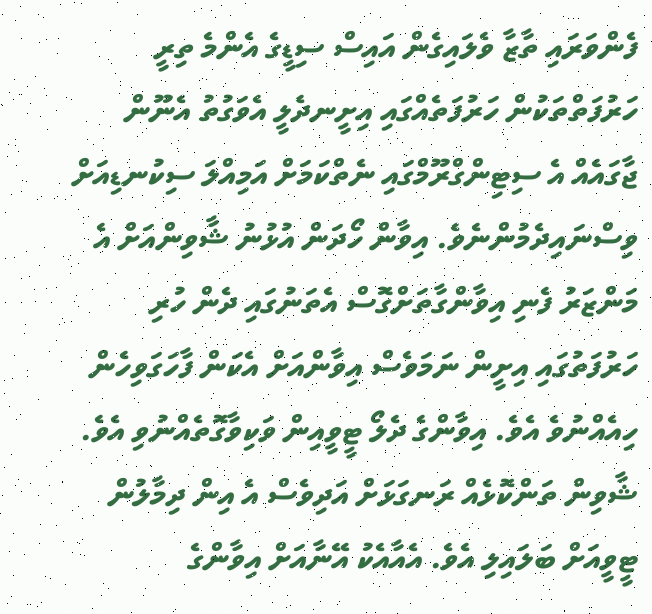ފެންވަރައި ތާޒާ ވެލައިގެން އައިސް ސިޑީގެ އެންމެ ތިރީ ހަރުފަތްތަކުން ހަރުފަތެއްގައި އިށީނދެލީ އެވަގުތު އެނޫން ޖާގައެއް އެ ސިޓިންގްރޫމްގައި ނެތްކަމަށް އަމިއްލަ ސިކުނޑިއަށް ވިސްނައިދެމުންނެވެ. އިވާން ހޯދަން އުޅުނު ޝާވިންއަށް އެ މަންޒަރު ފެނި އިވާންގާތަށްގޮސް އެތަނުގައި ދެން ހުރި ހަރުފަތުގައި އިށީން ނަމަވެސް އިވާންއަށް އެކަން ފާހަގަވިހެން ހިއެއްނުވެ އެވެ. އިވާންގެ ދެލޯ ޓީވީއިން ވަކިވާގޮތެއްނުވި އެވެ. ޝާވިން ތަންކޮޅެއް ރަނގަޅަށް އަދިވެސް އެ އިން ދިމާލުން ޓީވީއަށް ބަލައިލި އެވެ. އެއާއެކު އޭނާއަށް އިވާންގެ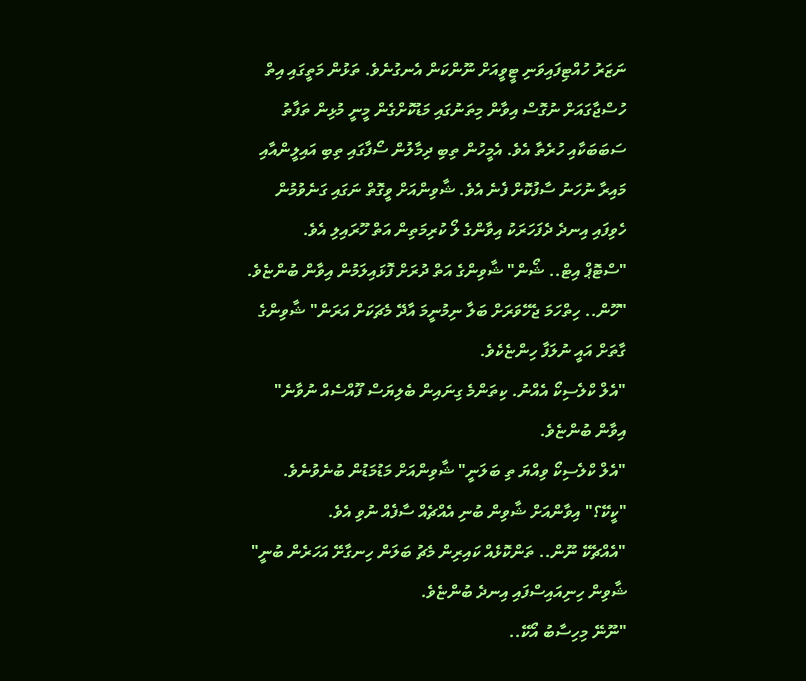ނަޒަރު ހުއްޓިފައިވަނި ޓީވީއަށް ނޫންކަން އެނގުނެވެ. ތަޅުން މަތީގައި އިތް ހުސްޖާގައަށް ނުގޮސް އިވާން މިތަނުގައި މަޑުކޮށްގެން މީނީ މުޅިން ތަފާތު ސަބަބަކާއި ހުރެތާ އެވެ. އެމީހުން ތިބި ދިމާލުން ސޯފާގައި ތިބި އައިލީންއާއި މައިރާ ނުހަނު ސާފުކޮށް ފެނެ އެވެ. ޝާވިންއަށް ވީގޮތް ނަގައި ގަނެވުމުން ހެވިފައި އިނދެ ދެފަހަރަކު އިވާންގެ ލޯ ކުރިމަތިން އަތް ހޫރައިލި އެވެ.
"ސްޓޮޕް އިޓް.. ޝޯން" ޝާވިންގެ އަތް ދުރަށް ފޮޅައިލަމުން އިވާން ބުންޏެވެ.
"ހޫން.. ހިތްހަމަ ޖެހޭވަރަށް ބަލާ ނިމުނީމަ އާދޭ މެޗަކަށް އަރަން" ޝާވިންގެ ގާތަށް އައީ ނުލަފާ ހިންޏެކެވެ.
"އެލް ކްލެސިކޯ އެއްނު. ކިތަންމެ ގިނައިން ބެލިޔަސް ފޫއްސެއް ނުވާނެ" އިވާން ބުންޏެވެ.
"އެލް ކްލެސިކޯ ވިއްޔަ ތި ބަލަނީ" ޝާވިންއަށް މަޑުމަޑުން ބުނެވުނެވެ.
"ކީކޭ؟" އިވާންއަށް ޝާވިން ބުނި އެއްޗެއް ސާފެއް ނުވި އެވެ.
"އެއްޗެކޭ ނޫން.. ތަންކޮޅެއް ކައިރިން މެޗު ބަލަން ހިނގާށޭ އަހަރެން ބުނީ" ޝާވިން ހިނިއައިސްފައި އިނދެ ބުންޏެވެ.
"ނޫނޭ މިހިސާބު އޯކޭ..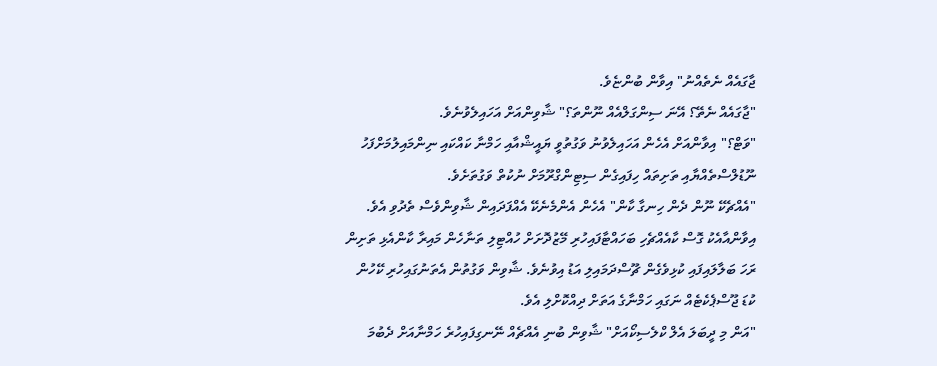ޖާގައެއް ނެތެއްނު" އިވާން ބުންޏެވެ.
"ޖާގައެއް ނެތޭ؟ އޭނަ ސިންގަލްއެއް ނޫންތަ؟" ޝާވިންއަށް އަހައިލެވުނެވެ.
"ވަޓް؟" އިވާންއަށް އެހެން އަހައިލެވުނު ވަގުތުވީ ޔައީޝްއާއި ހަމްނާ ކައްކައި ނިންމައިލުމަށްފަހު ނޫޑުލްސްތެއްޔާއި ތަށިތައް ހިފައިގެން ސިޓިންގްރޫމަށް ނުކުތް ވަގުތަށެވެ.
"އެއްޗެކޭ ނޫން ދެން ހިނގާ ކާން" އެހެން އެންމެނެކޭ އެއްފަދައިން ޝާވިންވެސް ތެދުވި އެވެ. އިވާންއާއެކު ގޮސް ކާއެއްޗެހި ބަހައްޓާފައިހުރި މޭޒުދޮށަށް ހުއްޓިލި ތަނާހެން މައިރާ ކާންއެޅި ތަށިން ރަހަ ބަލާލައިފައި ކުޅިވެގެން ޗޫސްދަމައިލި އަޑު އިވުނެވެ. ޝާވިން ވަގުތުން އެތަނުގައިހުރި ކޭހުން ކުޑަ ޖޫސްޕެކެޓެއް ނަގައި ހަމްނާގެ އަތަށް ދިއްކޮށްލި އެވެ.
"އަން މި ދީބަލަ އެލް ކްލެސިކޯއަށް" ޝާވިން ބުނި އެއްޗެއް ނޭނގިފައިހުރެ ހަމްނާއަށް ދެބުމަ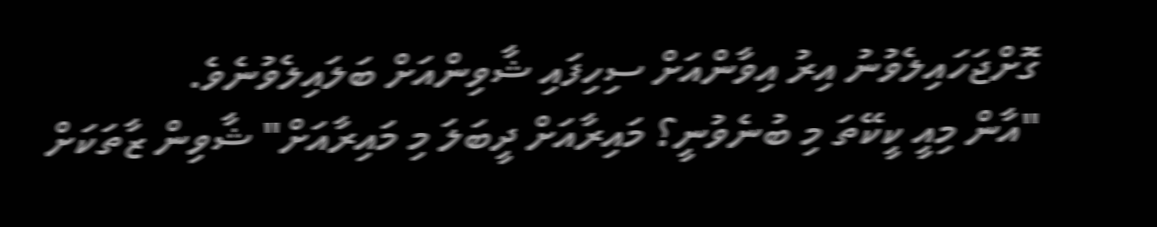ގޮށްޖަހައިލެވުނު އިރު އިވާންއަށް ސިހިފައި ޝާވިންއަށް ބަލައިލެވުނެވެ.
"އާން މިއީ ކީކޭތަ މި ބުނެވުނީ؟ މައިރާއަށް ދީބަލަ މި މައިރާއަށް" ޝާވިން ޒާތަކަށް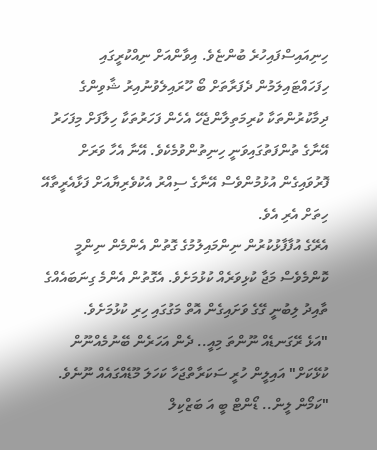ހިނިއައިސްފައިހުރެ ބުންޏެވެ. އިވާންއަށް ނިއްކުރީގައި ހިފަހައްޓައިލަމުން ދެފަރާތަށް ބޯ ހޫރައިލެވުނުއިރު ޝާވިންގެ ދިމާކުރުންތަކާ ކުރިމަތިލާންޖެހޭ އެހެން ފަހަރުތަކާ ހިލާފަށް މިފަހަރު އޭނާގެ ތުންފަތުގައިވަނީ ހިނިތުންވުމެކެވެ. އޭނާ އެހާ ވަރަށް ފޮރުވައިގެން އުޅުމުންވެސް އޭނާގެ ސިއްރު އެކުވެރިޔާއަށް ފަޅާއެރީތާއޭ ހިތަށް އެރި އެވެ.
އެރޭގެ އުފާފާޅުކުރުން ނިންމައިލުމުގެ ގޮތުން އެންމެން ނިންމީ ކޮންމެވެސް މަޖާ ކުޅިވަރެއް ކުޅުމަށެވެ. އެގޮތުން އެންމެ ގިނަބައެއްގެ ތާއިދު ލިބުނީ ގޭގެ ވަށައިގެން އޮތް މަގުގައި ހިރި ކުޅުމަށެވެ.
"އަޅެ ރޭގަނޑެއް ނޫންތަ މިއީ.. ދެން އަހަރެން ބޭނުމެއްނޫން ކުޅޭކަށް" އައިލީން ހުރީ ސަކަރާތްޖަހާ ކަހަލަ މޫޑެއްގައެއް ނޫނެވެ.
"ކަމޯން ލީން.. ޑޯންޓް ބީ އަ ބަޒްކިލް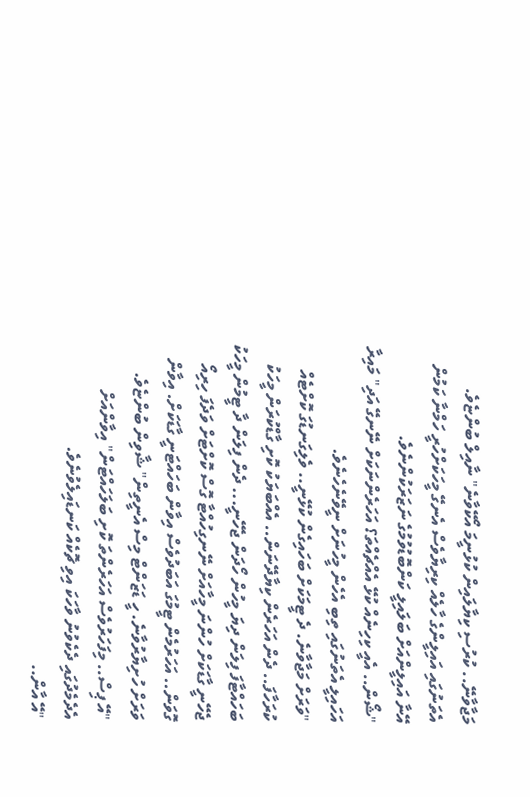މަޖާވާނޭ.. ކުރުސި ކިޔާލައިން ކުޅުނީމަ އޯކޭވާނެ" ނާއިލް ބުންޏެވެ. އެތަނުގައި އައިލީންގެ ހާލެއް ކިރިޔާވެސް އެނގޭ މީހަކަށްހުރީ ހަމްނާ ކަމުން އޭނާ އައިލީންއަށް ބަލައިލީ ކަންބޮޑުވުމުގެ ނަޒަރަކުންނެވެ.
"ޝޯން.. އެއީ ކިހިނެއް ކުޅޭ އެއްޗެއްތަ؟ އަހަރެންނަކަށް ނޭނގޭ އަދި" މައިރާ އަހައިލީ އެތަނުގައި ތިބި އެހެން މީހުނަށް ނީވޭނެހެނެވެ.
"ވަރަށް މަޖާވާނެ. ދެ ޓީމަކަށް ބަހައިގެން ކުޅޭނީ.. ވެލިގަނޑުގަ ކޮށްޓެއް ކުރަހާފަ.. ދެން އަހަރެން ކިޔާދޭނަން.. އެއްބަޔަކު ކޮށި ގާޑްކުރަން މީހަކު ބަހައްޓާފަ ފިލަން ދިޔަ މީހުން ހޯދަން ޖެހޭނީ... ދެން ފިލަން ދާ ޓީމުން މީހަކު ޖެހޭނީ ގާޑަކަށް ހުންނަ މީހާއަށް ނޭނގިހުއްޓާ ގޮސް ކޮށްޓަށް ވަދެފަ ހިރިއޯ ގޮވަން.. އަހަރުމެން ޓީމުގަ އަބަދުވެސް އިވާން ބަހައްޓަނީ ގާޑަކަށް. އިވާން ވަރަށް ހުށިޔާރުވާނެ. ހީ ޑަޒަންޓް މިސް އެނީތިން" ޝާވިން ބުންޏެވެ.
"އޭ ޕިސް.. މިފަހަރުވެސް އަހަރެންތަ ކޮށި ބަލަހައްޓަން" އިވާންއަށް އެދެމެދުގައި ދެކެވުނު ވާހަކަ އިވި ޗޮކެއް ކަނޑައިލެވުނެވެ.
"އޭ އާން..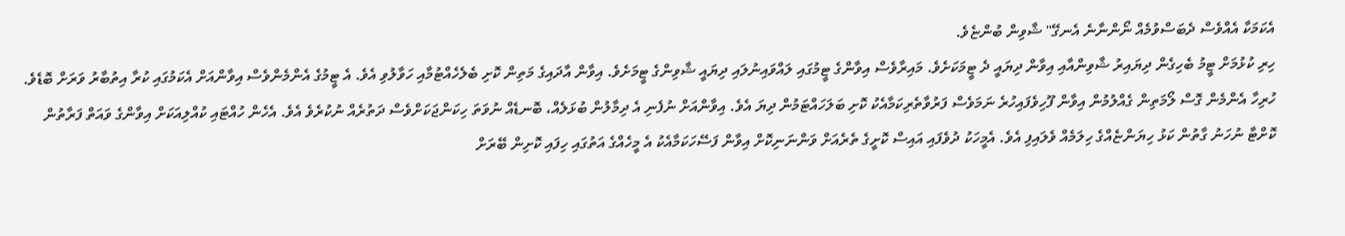އެކަމަކާ އެއްވެސް ދެބަސްވުމެއް ނޯންނާނެ އެނގޭ" ޝާވިން ބުންޏެވެ.
ހިރި ކުޅުމަށް ޓީމު ބެހިގެން ދިޔައިރު ޝާވިންއާއި އިވާން ދިޔައީ ދެ ޓީމަކަށެވެ. މައިރާވެސް އިވާންގެ ޓީމުގައި ލައްވައިނުލައި ދިޔައީ ޝާވިންގެ ޓީމަށެވެ. އިވާން އާދައިގެ މަތިން ކޮށި ބެލެހެއްޓުމާއި ހަވާލުވި އެވެ. އެ ޓީމުގެ އެންމެންވެސް އިވާންއަށް އެކަމުގައި ކުރާ އިތުބާރު ވަރަށް ބޮޑެވެ. ހުރިހާ އެންމެން ގޮސް ލޯމަތިން ގެއްލުމުން އިވާން ފޫހިވެފައިހުރެ ނަމަވެސް ފަރުވާތެރިކަމާއެކު ކޮށި ބަލަހައްޓަމުން ދިޔަ އެވެ. އިވާންއަށް ނުފެނި އެ ދިމާލުން ބުޅަލެއް، ބޮނޑެއް ނުވަތަ ހިކަންޖަކަށްވެސް ދަތުރެއް ނުކުރެވެ އެވެ. އެހެން ހުއްޓައި ކުއްލިއަކަށް އިވާންގެ ވައަތް ފަރާތުން ކޮށްޓާ ނުހަނު ގާތުން ކަޅު ހިޔަންޏެއްގެ ހިލަމެއް ވެލައިފި އެވެ. އެމީހަކު ދުވެފައި އައިސް ކޮށީގެ ތެރެއަށް ވަންނަނިކޮށް އިވާން ފަސޭހަކަމާއެކު އެ މީހެއްގެ އަތުގައި ހިފައި ކޮށިން ބޭރަށް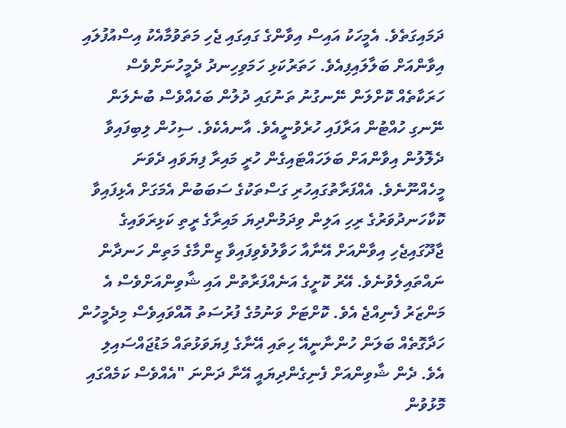ދަމައިގަތެވެ. އެމީހަކު އައިސް އިވާންގެ ގައިގައި ޖެހި މަތަވުމާއެކު އިސްއުފުލައި އިވާންއަށް ބަލާލައިފިއެވެ. ހަތަރުކަޅި ހަމަވިހިނދު ދެމީހުނަށްވެސް ހަރަކާތެއް ކޮށްލަން ނޭނގުނު ތަނުގައި ދުލުން ބަހެއްވެސް ބުނެލަން ނޭނގި ހުއްޓުން އަރާފައި ހުރެވުނީއެވެ. އާނއެކެވެ. ސިހުން ލިބިފައިވާ ދެލޮލުން އިވާންއަށް ބަލަހައްޓައިގެން ހުރީ މައިރާ ފިޔަވައި ދެވަނަ މީހެއްނޫނެވެ. އެއްފަރާތުގައިހުރި ގަސްތަކުގެ ސަބަބުން އެމަގަށް އެޅިފައިވާ ކޮކާހަނދުވަރުގެ ރިހި އަލިން ވިދަމުންދިޔަ މައިރާގެ ރީތި ކަޅިރަވައިގެ ޖާދޫގައިޖެހި އިވާންއަށް އޭނާއާ ހަވާލުވެވިފައިވާ ޒިންމާގެ މަތިން ހަނދާން ނައްތައިލެވުނެވެ. އޭރު ކޮށީގެ އަނެއްފަރާތުން އައި ޝާވިންއަށްވެސް އެ މަންޒަރު ފެނިއްޖެ އެވެ. ކޮށްޓަށް ވަނުމުގެ ފުރުސަތު އޮއްވައިވެސް މިދެމީހުން ހަދާގޮތެއް ބަލަން ހުންނާނީއޭ ހިތައި އޭނާގެ ފިޔަވަޅުތައް މަޑުޖައްސައިލި އެވެ. ދެން ޝާވިންއަށް ފެނިގެންދިޔައީ އޭނާ ދަންނަ "އެއްވެސް ކަމެއްގައި މޮޅުވުން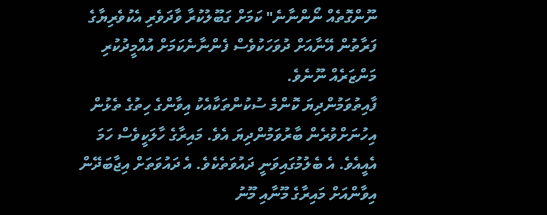ނޫންގޮތެއް ނޯންނާނެ" ކަމަށް ގަބޫލުކުރާ ވާދަވެރި އެކުވެރިޔާގެ ފަރާތުން އޭނާއަށް ދުވަހަކުވެސް ފެންނާނެކަމަށް އުއްމީދުކުރި މަންޒަރެއް ނޫނެވެ.
ފާއިތުވަމުންދިޔަ ކޮންމެ ސުކުންތަކާއެކު އިވާންގެ ހިތުގެ ތެޅުން އިހުނަށްވުރެން ބާރުވަމުންދިޔަ އެވެ. މައިރާގެ ހާލަކީވެސް ހަމަ އެއީއެވެ. އެ ބެލުމުގައިވަނީ ދައުވަތެކެވެ. އެ ދައުވަތަށް އިޖާބަދޭން އިވާންއަށް މައިރާގެ މޫނާއި މޫނު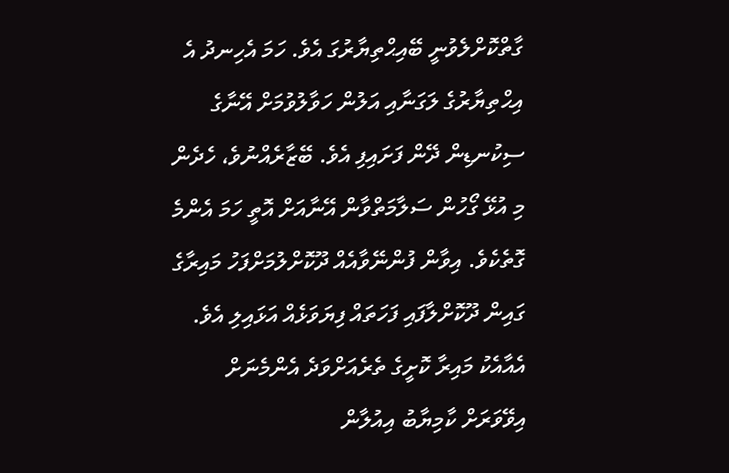ގާތްކޮށްލެވުނީ ބޭއިޙްތިޔާރުގަ އެވެ. ހަމަ އެހިނދު އެ އިޙްތިޔާރުގެ ލަގަނާއި އަލުން ހަވާލުވުމަށް އޭނާގެ ސިކުނޑިން ދޭން ފަށައިފި އެވެ. ބޭޒާރެއްނުވެ، ހެދެން މި އުޅޭ ގޯހުން ސަލާމަތްވާން އޭނާއަށް އޮތީ ހަމަ އެންމެ ގޮތެކެވެ. އިވާން ފުންނޭވާއެއް ދޫކޮށްލުމަށްފަހު މައިރާގެ ގައިން ދޫކޮށްލާފައި ފަހަތައް ފިޔަވަޅެއް އަޅައިލި އެވެ. އެއާއެކު މައިރާ ކޮށީގެ ތެރެއަށްވަދެ އެންމެނަށް އިވޭވަރަށް ކާމިޔާބު އިއުލާން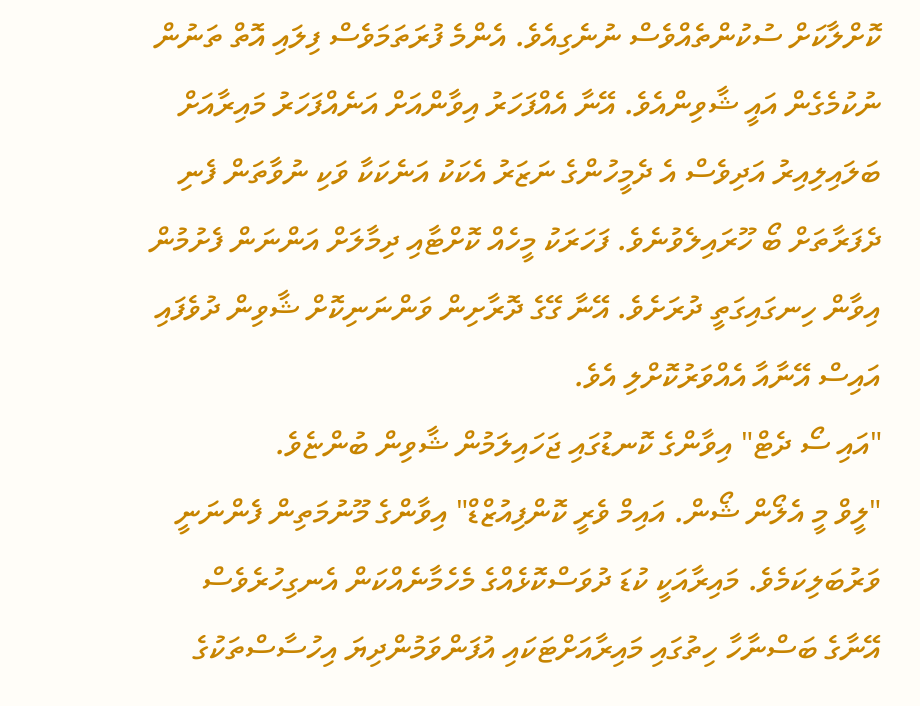ކޮށްލާކަށް ސުކުންތެއްވެސް ނުނެގިއެވެ. އެންމެ ފުރަތަމަވެސް ފިލައި އޮތް ތަނުން ނުކުމެގެން އައީ ޝާވިންއެވެ. އޭނާ އެއްފަހަރު އިވާންއަށް އަނެއްފަހަރު މައިރާއަށް ބަލައިލިއިރު އަދިވެސް އެ ދެމީހުންގެ ނަޒަރު އެކަކު އަނެކަކާ ވަކި ނުވާތަން ފެނި ދެފަރާތަށް ބޯ ހޫރައިލެވުނެވެ. ފަހަރަކު މީހެއް ކޮށްޓާއި ދިމާލަށް އަންނަން ފެށުމުން އިވާން ހިނގައިގަތީ ދުރަށެވެ. އޭނާ ގޭގެ ދޮރާށިން ވަންނަނިކޮށް ޝާވިން ދުވެފައި އައިސް އޭނާއާ އެއްވަރުކޮށްލި އެވެ.
"އައި ސޯ ދެޓް" އިވާންގެ ކޮނޑުގައި ޖަހައިލަމުން ޝާވިން ބުންޏެވެ.
"ލީވް މީ އެލޯން ޝޯން. އައިމް ވެރީ ކޮންފިއުޒްޑް" އިވާންގެ މޫނުމަތިން ފެންނަނީ ވަރުބަލިކަމެވެ. މައިރާއަކީ ކުޑަ ދުވަސްކޮޅެއްގެ މެހެމާނެއްކަން އެނގިހުރެވެސް އޭނާގެ ބަސްނާހާ ހިތުގައި މައިރާއަށްޓަކައި އުފަންވަމުންދިޔަ އިހުސާސްތަކުގެ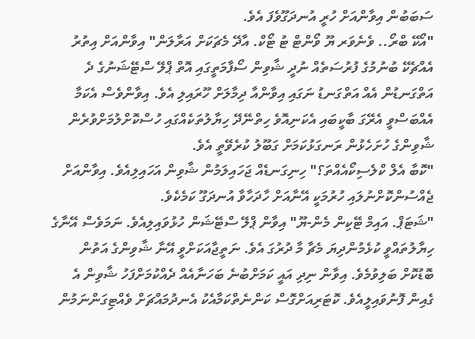ސަބަބުން އިވާންއަށް ހުރީ އުނދަގޫވެފަ އެވެ.
"އޯކޭ ބްރޯ.. ވެނެވަރ ޔޫ ވޯންޓް ޓު ޓޯކް. އާދޭ މެޗަކަށް އަރާލަން" އިވާންއަށް އިތުރު އެއްޗެކޭ ބުނުމުގެ ފުރުސަތެއް ނުދީ ޝާވިން ސޯފާމަތީގައި އޮތް ޕްލޭ ސްޓޭޝަނުގެ ދެ އަތްގަނޑުން އެއް އަތްގަނޑު ނަގައި އިވާންއާ ދިމާލަށް ހޫރައިލި އެވެ. އިވާންވެސް އެކަމާ އެއްބަސްވީ އެރޭގަ ބާކީބައި އެކަނިއޮވެ ހިތްނޭދޭ ހިޔާލުތަކެއްގައި ހުސްކޮށްލުމަށްވުރެން ޝާވިންގެ ހުށަހެޅުން ރަނގަޅުކަމަށް ގަބޫލު ކުރެވޭތީ އެވެ.
"ކޮބާ އެލް ކްލެސިކޯއެއްތަ؟" ހިނިގަނޑެއް ޖަހައިލަމުން ޝާވިން އަހައިލިއެވެ. އިވާންއަށް ޖެއްސުންކޮށްނުލައި ހުރުމަކީ އޭނާއަށް ހާދަހާވާ އުނދަގޫ ކަމެކެވެ.
"ޝަޓަޕް. އައިމް ޓޭކިން މެން-ޔޫ" އިވާން ޕްލޭ ސްޓޭޝަން ހުޅުވައިލިއެވެ. ނަމަވެސް އޭނާގެ ހިޔާލުތައްވީ ކުޅެމުންދިޔަ މެޗާ މާ ދުރުގަ އެވެ. ނަތީޖާއަކަށްވީ އޭނާ ޝާވިންގެ އަތުން ބޮޑުކޮށް ބަލިވުމެވެ. އިވާން ނިދި އައީ ކަމަށްބުނެ ބަހަނާއެއް ދެއްކުމަށްފަހު ޝާވިން އެ ގެއިން ފޮނުވައިލީއެވެ. ކޮޓަރިއަށްގޮސް ކަންނެތްކަމާއެކު އެނދުމައްޗަށް ވެއްޓިގަންނަމުން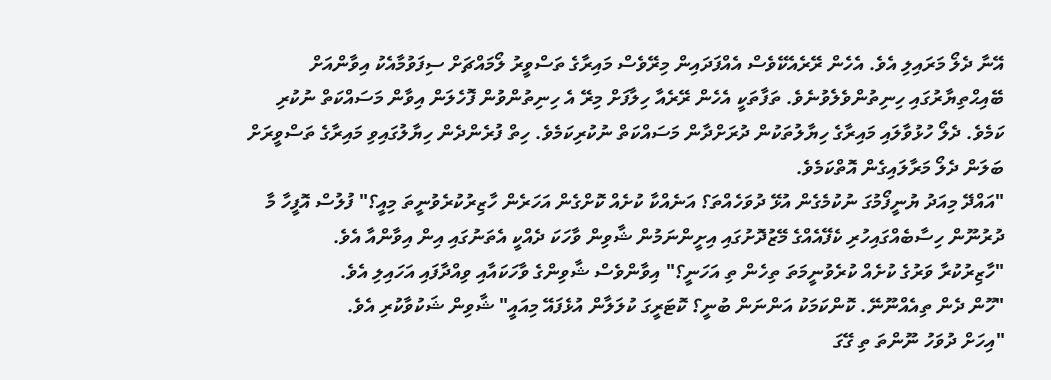އޭނާ ދެލޯ މަރައިލި އެވެ. އެހެން ރޭރެއެކޭވެސް އެއްފަދައިން މިރޭވެސް މައިރާގެ ތަސްވީރު ލޯމައްޗަށް ސިފަވުމާއެކު އިވާންއަށް ބޭއިޙްތިޔާރުގައި ހިނިތުންވެލެވުނެވެ. ތަފާތަކީ އެހެން ރޭރެއާ ހިލާފަށް މިރޭ އެ ހިނިތުންވުން ފޮހެލަން އިވާން މަސައްކަތް ނުކުރި ކަމެވެ. ދެލޯ ހުޅުވާލައި މައިރާގެ ހިޔާލުތަކުން ދުރަށްދާން މަސައްކަތް ނުކުރިކަމެވެ. ހިތް ފުރެންދެން ހިޔާލުގައިވި މައިރާގެ ތަސްވީރަށް ބަލަން ދެލޯ މަރާލައިގެން އޮތްކަމެވެ.
"އައްދޭ މިއަދު ޔުނީފޯމުގަ ނުކުމެގެން އުޅޭ ދުވަހެއްތަ؟ އަނެއްކާ ކުށެއް ކޮށްގެން އަހަރެން ހާޒިރުކުރެވުނީތަ މިއީ؟" ފުލުސް އޮފީހާ މާ ދުރުނޫން ހިސާބެއްގައިހުރި ކެފޭއެއްގެ މޭޒުދޮށުގައި އިށީންނަމުން ޝާވިން ވާހަކަ ދެއްކީ އެތަނުގައި އިން އިވާންއާ އެވެ.
"ހާޒިރުކުރާ ވަރުގެ ކުށެއް ކުރެވުނީމަތަ ތިހެން ތި އަހަނީ؟" އިވާންވެސް ޝާވިންގެ ވާހަކައާއި ވިއްދާފައި އަހައިލި އެވެ.
"ހޫން ދެން ތިއެއްނޫނޭ. ކޮންކަމަކު އަންނަން ބުނީ؟ ކޮޓަރީގަ ކުލަލާން އުޅެފައޭ މިއައީ" ޝާވިން ޝަކުވާކުރި އެވެ.
"އިހަށް ދުވަހު ނޫންތަ ތި ގޭގަ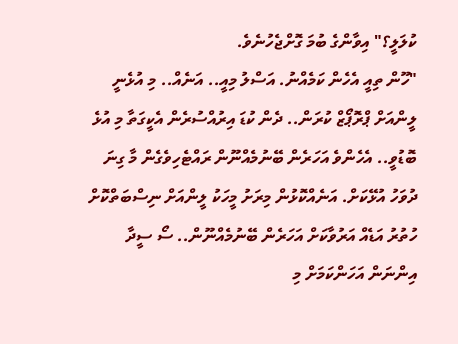ކުލަލީ؟" އިވާންގެ ބުމަ ގޮށްޖެހުނެވެ.
"ހޫން ތިއީ އެހެން ކަމެއްނު. އަސްލު މިއީ.. އަނެއް.. މި އުޅެނީ ލީންއަށް ޕްރޮޕޯޒް ކުރަން.. ދެން ކުޑަ އިރުއްސުރެން އެކީގަތާ މި އުޅެ ބޮޑުވީ.. އެހެންވެ އަހަރެން ބޭނުމެއްނޫން ރައްޓެހިވެގެން މާ ގިނަ ދުވަހު އުޅޭކަށް. އަނެއްކޮޅުން މިރަށު މީހަކު ލީންއަށް ނިސްބަތްކޮށް ހުތުރު އަޑެއް އަރުވާކަށް އަހަރެން ބޭނުމެއްނޫން.. ސޯ ސީދާ އިންނަން އަހަންކަމަށް މި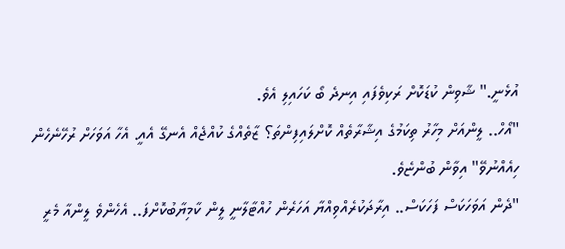އުޅެނީ." ޝާވިން ކުޑަކޮށް ރަކިވެފައި އިނދެ ބޯ ކަހައިލި އެވެ.
"އޯހް.. ލީންއަށް މިހާރު ތިކަމުގެ އިޝާރާތެއް ކޮށްލައިފިންތަ؟ ޒާތެއްގެ ކުއްޖެއް އެނގޭ އެއީ. އެހާ އަވަހަށް ރުހޭނެހެން ހިއެއްނުވޭ" އިވާން ބުންޏެވެ.
"ދެން އަވަހަކަސް ފަހަކަސް.. އިރާދަކުރެއްވިއްޔާ އަހަރެން ހުއްޓާލާނީ ލީން ކާމިޔާބުކޮށްފަ.. އެހެންވެ ލީންއާ މެރީ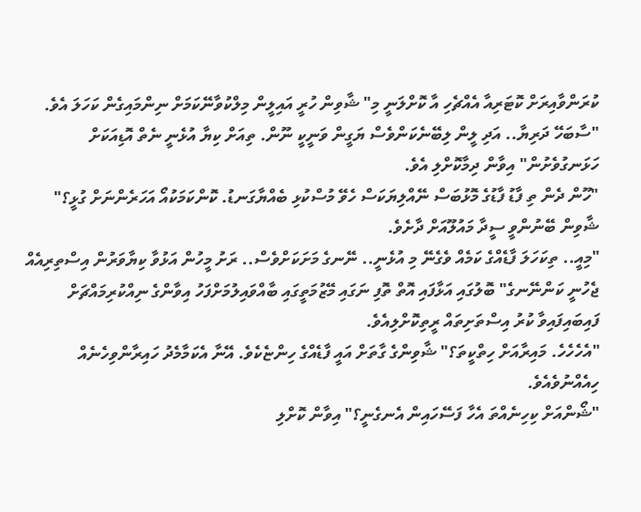ކުރަންވާއިރަށް ކޮޓަރިއާ އެއްޗެހި އާ ކޮށްލަނީ މި" ޝާވިން ހުރީ އައިލީން މިލްކުވާނޭކަމަށް ނިންމައިގެން ކަހަލަ އެވެ.
"ސާބަހޭ ދަރިޔާ.. އަދި ލީން ލިބޭނެކަންވެސް ޔަގީން ވަނީކީ ނޫން. ތިއަށް ކިޔާ އުޅެނީ ނެތް އޮޑިއަކަށް ހަޅަނގުވެށުން" އިވާން ދިމާކޮށްލި އެވެ.
"ހޫން ދެން ތި ފާޑު ފާޑުގެ މޮޅުބަސް ނޭއްލިޔަކަސް ހެވޭ މުސްކުޅި ބެއްޔާގަނޑު. ކޮންކަމަކުއޯ އަހަރެންނަށް ގުޅީ؟" ޝާވިން ބޭނުންވީ ސީދާ މައުލޫއަށް ދާށެވެ.
"މިއީ.. ތިކަހަލަ ފާޑެއްގެ ކަމެއް ވެގެނޭ މި އުޅެނީ.. ނޭނގެ މަށަކަށްވެސް.. ރަށު މީހުން އަޅުވާ ކިޔާވަރުން އިސްތިރިއެއް ޖެހުނީ ކަންނޭނގެ" ބޮލުގައި އަޅާފައި އޮތް ތޮފި ނަގައި މޭޒުމަތީގައި ބާއްވައިލުމަށްފަހު އިވާންގެ ނިއްކުރިމައްޗަށް ފައިބައިފައިވާ ކުރު އިސްތަށިތައް ރީތިކޮށްލިއެވެ.
"އެހެހެހެ. މައިރާއަށް ހިތްކީތަ؟" ޝާވިންގެ ގާތަށް އައީ ފާޑެއްގެ ހިންޏެކެވެ. އޭނާ އެކަމާމެދު ހައިރާންވިހެނެއް ހިއެއްނުވެއެވެ.
"ޝޯންއަށް ކިހިނެއްތަ އެހާ ފަސޭހައިން އެނގެނީ؟" އިވާން ކޮށްލި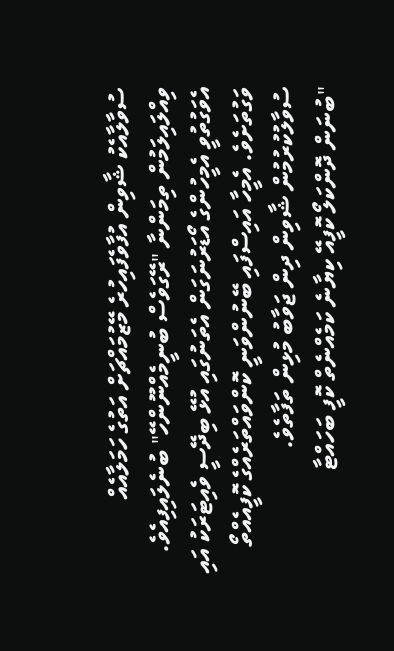ސުވާލާއެކު ޝާވިން އުފާވެފައިހުރެ މޭޒުމައްޗަށް އަތުގެ ހަމަލާއެއް ވިއްލައިލަމުން ތިމަންނާ "ރޭގަވެސް ބުނީމެއްނޫންހޭ" ބުނެލައިފިއެވެ. އެވަގުތުވީ އެމީހުންގެ އޯޑަރުނަގަން އެތަނުގައި އުޅޭ ބިދޭސީ ވެއިޓަރަކު އައި ވަގުތަށެވެ. އެމީހާ އައިސްފައި ބޭނުންވަނީ ކޮންވައްތަރެއްގެ ކޮފީއެއްތޯ ސުވާލުކުރުމުން ޝާވިން ދިން ޖަވާބު މުޅިން ތަފާތެވެ.
"ބުނަން ދޮންކަލޯ ކޮފީއޭ ކިޔާނެ ކަމެއްނެތް ކޮފީ ބަހައްޓާ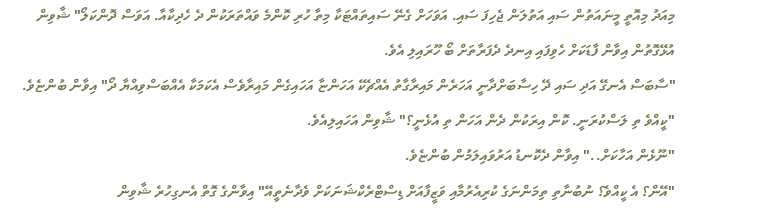މިއަދު މިއޮތީ މީނައަތުން ސައި އަތުލަން ޖެހިފަ ސައި. އަވަހަށް ގެނޭ ސައިތައްޓަކާ މިތާ ހުރި ކޮންމެ ވައްތަރަކުން ދެ ހެދިކާއާ. އަވަސް ދޮންކަލޯ" ޝާވިން އުޅޭގޮތުން އިވާން ފާޑަކަށް ހެވިފައި އިނދެ ދެފަރާތަށް ބޯ ހޫރައިލި އެވެ.
"ސާބަސް އެނގޭ އަދި ސައި ދޭ ހިސާބަށްދާނީ އަހަރެން މައިރާގާތު އެއްޗެކޭ އަހަންޏާ އަހައިގެން މައިރާވެސް އެކަމަކާ އެއްބަސްވިއްޔާ ދޯ" އިވާން ބުންޏެވެ.
"ކީއްވެ ތި ލަސްކުރަނީ. ކޮން އިރަކުން ދެން އަހަން ތި އުޅެނީ؟" ޝާވިން އަހައިލިއެވެ.
"ނޫޅެން އަހާކަށް.." އިވާން ދެކޮނޑު އަރުވައިލަމުން ބުންޏެވެ.
"އޭން؟ އެ ކީއްވެ؟ ނުބުނާތި ތިމަންނަގެ ކުރިއެރުމާއި ވަޒީފާއަށް ޑިސްޓްރެކްޝަނަކަށް ވެދާނެތީއޭ" އިވާންގެ ގޮތް އެނގިހުރެ ޝާވިން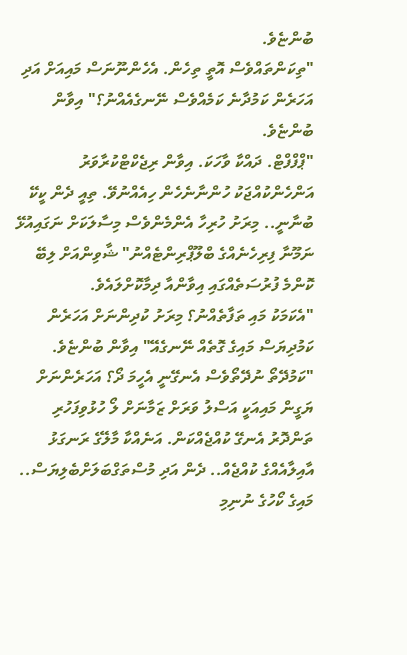ބުންޏެވެ.
"ތިކަންތައްވެސް އޮތީ ތިހެން. އެހެންނޫނަސް މައިއަށް އަދި އަހަރެން ކަމުދާނެ ކަމެއްވެސް ނޭނގެއެއްނު؟" އިވާން ބުންޏެވެ.
"ޕްފްފްޓް. ދައްކާ ވާހަކަ. އިވާން ރިޖެކްޓްކުރާވަރު އަންހެންކުއްޖަކު ހުންނާނެހެން ހިއެއްނުވޭ. ތިއީ ދެން ކީކޭ ބުނާނީ.. މިރަށު ހުރިހާ އެންމެންވެސް މިސާލަކަށް ނަގައިއުޅޭ ނަމޫނާ ފިރިހެނެއްގެ ބްލޫޕްރިންޓެއްނު" ޝާވިންއަށް ލިބޭ ކޮންމެ ފުރުސަތެއްގައި އިވާންއާ ދިމާކޮށްލައެވެ.
"އެކަމަކު މައި ތަފާތެއްނު؟ މިރަށު ކުދިންނަށް އަހަރެން ކަމުދިޔަސް މައިގެ ގޮތެއް ނޭނގެއޭ" އިވާން ބުންޏެވެ.
"ކަމުދޭތޯ ނުދޭތޯވެސް އެނގޭނީ އެހީމަ ދޯ؟ އަހަރެންނަށް ޔަގީން މައިއަކީ އަސްލު ވަރަށް ޒަމާނަށް ލޯ ހުޅުވިފަހުރި ތަންދޮރު އެނގޭ ކުއްޖެއްކަން. އަނެއްކާ މާލޭގެ ރަނގަޅު އާއިލާއެއްގެ ކުއްޖެއް.. ދެން އަދި މުސްތަގްބަލަށްބެލިޔަސް.. މައިގެ ކޯހުގެ ނުނިމި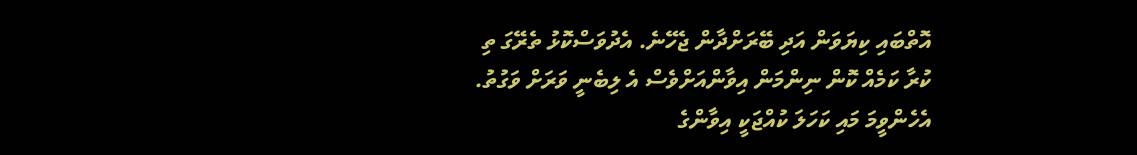އޮތްބައި ކިޔަވަން އަދި ބޭރަށްދާން ޖެހޭނެ. އެދުވަސްކޮޅު ތެރޭގަ ތި ކުރާ ކަމެއް ކޮން ނިންމަން އިވާންއަށްވެސް އެ ލިބެނީ ވަރަށް ވަގުތު. އެހެންވީމަ މައި ކަހަލަ ކުއްޖަކީ އިވާންގެ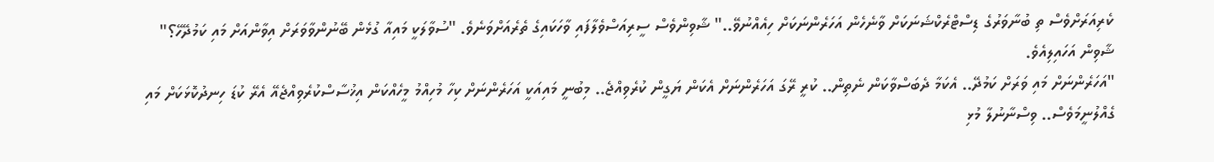ކެރިއަރަށްވެސް ތި ބުނާވަރުގެ ޑިސްޓްރެކްޝަނަކަށް ވާނެހެން އަހަރެންނަކަށް ހިއެއްނުވޭ.." ޝާވިންވެސް ސީރިއަސްވެލާފައި ވާހަކައިގެ ތެރެއަށްވަނެވެ. "ސުވާލަކީ މައިއާ ގުޅެން ބޭނުންވާވަރަށް އިވާންއަށް މައި ކަމުދޭހޭ؟" ޝާވިން އަހައިލިއެވެ.
"އަހަރެންނަށް މައި ވަރަށް ކަމުދޭ.. އެކަމާ ދެބަސްވާކަން ނެތިން.. ކުރީ ރޭގަ އަހަރެންނަށް އެކަން ޔަގީން ކުރެވިއްޖެ.. މިބުނީ މައިއަކީ އަހަރެންނަށް ކިހާ މުހިއްމު މީހެއްކަން އިޚުސާސްކުރެވިއްޖެއޭ އެރޭ ކުޑަ ހިނދުކޮޅަކަށް މައި ގެއްލުނީމަވެސް.. ވިސްނާނުލާ މުޅި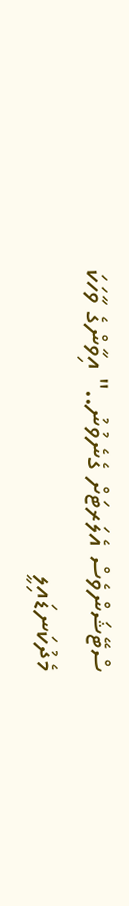ސްޓޭޝަންވެސް އެލަރޓަށް ގެނެވުނު.." އިވާންގެ ވާހަކަ މެދުކަނޑައިލީ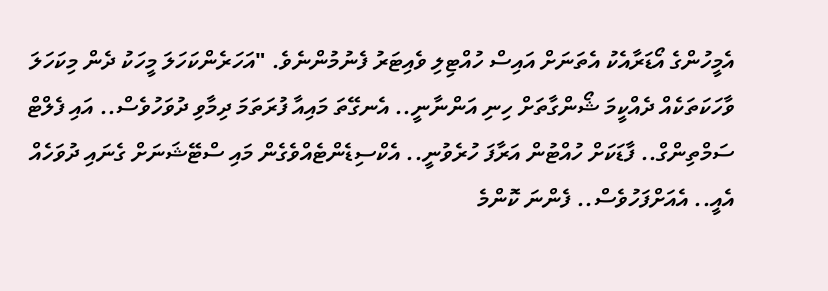އެމީހުންގެ އޯޑަރާއެކު އެތަނަށް އައިސް ހުއްޓިލި ވެއިޓަރު ފެނުމުންނެވެ. "އަހަރެންކަހަލަ މީހަކު ދެން މިކަހަލަ ވާހަކަތަކެއް ދެއްކީމަ ޝޯންގާތަށް ހިނި އަންނާނީ.. އެނގޭތަ މައިއާ ފުރަތަމަ ދިމާވި ދުވަހުވެސް.. އައި ފެލްޓް ސަމްތިންގް.. ފާޑަކަށް ހުއްޓުން އަރާފަ ހުރެވުނީ.. އެކްސިޑެންޓެއްވެގެން މައި ސްޓޭޝަނަށް ގެނައި ދުވަހެއް އެއީ.. އެއަށްފަހުވެސް.. ފެންނަ ކޮންމެ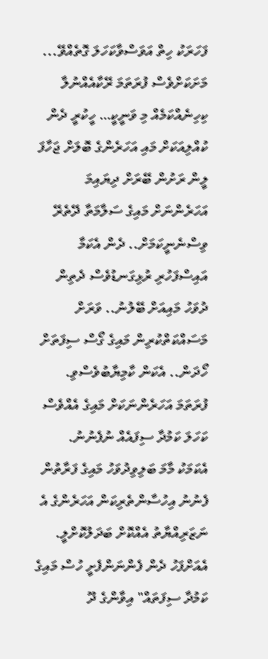ފަހަރަކު ހިތް އަވަސްވާކަހަލަ ގޮތެއްވޭ... މަށަކަށްވެސް ފުރަތަމަ ރޭކާއެއްނުލާ ކިހިނެއްކަމެއް މި ވަނީކީ… ހީކުރީ ދެން ކުއްލިއަކަށް މައި އަހަރެންގެ ބޮލަށް ޖަހާފަ ލީން ރަށުން ބޭރަށް ދިޔައިމަ އަހަރެންނަށް މައިގެ ސަލާމަތާ ދޭތެރޭ ވިސްނެނީކަމަށް.. ދެން އެކަމާ އައިސްފަހުރި ރުޅިގަނޑުވެސް ދެތިން ދުވަހު މައިއަށް ބޭލުނު.. ވަރަށް މަސައްކަތްކުރިން މައިގެ ގޯސް ސިފަތަށް ހޯދަން.. އެކަން ކާމިޔާބުވެސްވި. ފުރަތަމަ އަހަރެންނަކަށް މައިގެ އެއްވެސް ކަހަލަ ކަމުދާ ސިފައެއް ނުފެނުނު. އެކަމަކު މާމަ ބަލިވިދުވަހު މައިގެ ފަރާތުން ފެނުނު އިހުސާންތެރިކަން އަހަރެންގެ އެ ނަޒަރިއްޔާތު އެއްކޮށް ބަދަލުކޮށްލީ. އެއަށްފަހު ދެން ފެންނަންފެށީ ހުސް މައިގެ ކަމުދާ ސިފަތައް" އިވާންގެ ދޫ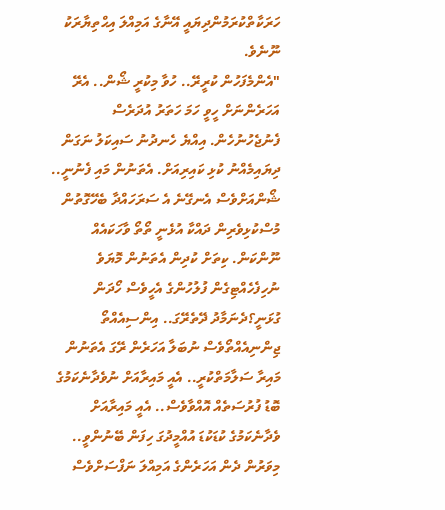ހަރަކާތްކުރަމުންދިޔައީ އޭނާގެ އަމިއްލަ އިޙްތިޔާރަކު ނޫނެވެ.
"އެންމެފަހުން ކުރީރޭ.. ހުވާ މިކުރީ ޝޯން.. އެރޭ އަހަރެންނަށް ހީވީ ހަމަ ހަތަރު އުދަރެސް ފެނުޖެހުނުހެން. އިއްޔެ ހެނދުނު ސައިކަލު ނަގަން ދިޔައިމެއްނު ކުޅި ކައިރިއަށް. އެތަނުން މައި ފެނުނީ.. ޝޯންއަށްވެސް އެނގޭނެ އެ ސަރަހައްދާ ބެހޭގޮތުން މުސްކުޅިވެރިން ދައްކާ އުޅެނީ ތޯތޯ ވާހަކައެއް ނޫންކަން. ކިތަށް ކުދިން އެތަނުން މޮޔަވެ ނުހިފެހެއްޓިގެން ފުލުހުންގެ އެހީވެސް ހޯދަން ގުޅަނީ؟ދެނަމާދު ދޭތެރޭގަ.. އިންސިއެއްތޯ ޖިންނިއެއްތޯވެސް ނުބަލާ އަހަރެން ރޭގަ އެތަނުން މައިރާ ސަލާމަތްކުރީ.. އެއީ މައިރާއަށް ނުވެދާނެކަމުގެ ބޮޑު ފުރުސަތެއް އޮއްވާވެސް.. އެއީ މައިރާއަށް ވެދާނެކަމުގެ ކުޑަކުޑަ އުއްމީދުގަ ހިފަން ބޭނުންވީ.. މިވަރުން ދެން އަހަރެންގެ އަމިއްލަ ނަފްސަށްވެސް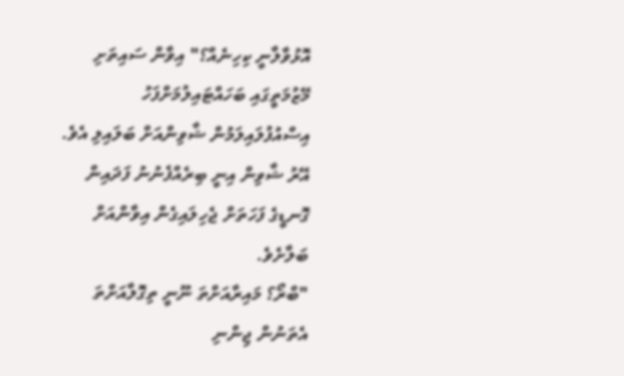އޮޅުވާލާނީ ކިހިނެއް؟" އިވާން ސައިތަށި މޭޒުމަތީގައި ބަހައްޓައިލުމަށްފަހު އިސްއުފުލައިލަމުން ޝާވިންއަށް ބަލައިލި އެވެ. އޭރު ޝާވިން އިނީ ބިރެއްފެނުނު ފަދައިން ގޮނޑީގެ ފަހަތަށް ޖެހިލައިގެން އިވާންއަށް ބަލާށެވެ.
"ބްރޯ؟ މައިރާއަށްތަ ނޫނީ ތިގޮލާއަށްތަ އެތަނުން ޖިންނި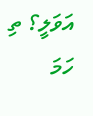އަވަލީ؟ ތި ހަމަ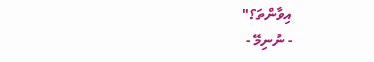އިވާންތަ؟"
- ނުނިމޭ -